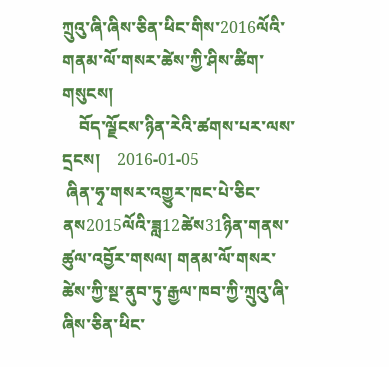ཀྲུའུ་ཞི་ཞིས་ཅིན་ཕིང་གིས་2016ལོའི་གནམ་ལོ་གསར་ཚེས་ཀྱི་ཤིས་ཚིག་གསུངས།
    བོད་ལྗོངས་ཉིན་རེའི་ཚགས་པར་ལས་དྲངས།    2016-01-05
 ཞིན་ཧྭ་གསར་འགྱུར་ཁང་པེ་ཅིང་ནས2015ལོའི་ཟླ12ཚེས31ཉིན་གནས་ཚུལ་འབྱོར་གསལ། གནམ་ལོ་གསར་ཚེས་ཀྱི་སྔ་ནུབ་ཏུ་རྒྱལ་ཁབ་ཀྱི་ཀྲུའུ་ཞི་ཞིས་ཅིན་ཕིང་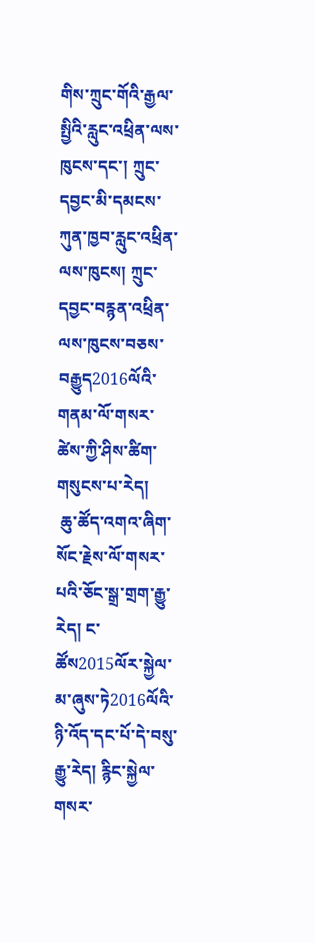གིས་ཀྲུང་གོའི་རྒྱལ་སྤྱིའི་རླུང་འཕྲིན་ལས་ཁུངས་དང་། ཀྲུང་དབྱང་མི་དམངས་ཀུན་ཁྱབ་རླུང་འཕྲིན་ལས་ཁུངས། ཀྲུང་དབྱང་བརྙན་འཕྲིན་ལས་ཁུངས་བཅས་བརྒྱུད2016ལོའི་གནམ་ལོ་གསར་ཚེས་ཀྱི་ཤིས་ཚིག་གསུངས་པ་རེད།
 ཆུ་ཚོད་འགའ་ཞིག་སོང་རྗེས་ལོ་གསར་པའི་ཅོང་སྒྲ་གྲག་རྒྱུ་རེད། ང་ཚོས2015ལོར་སྐྱེལ་མ་ཞུས་ཏེ2016ལོའི་ཉི་འོད་དང་པོ་དེ་བསུ་རྒྱུ་རེད། རྙིང་སྐྱེལ་གསར་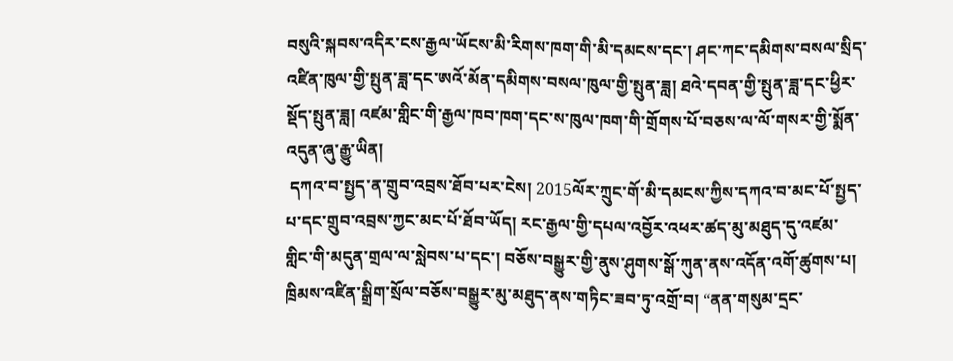བསུའི་སྐབས་འདིར་ངས་རྒྱལ་ཡོངས་མི་རིགས་ཁག་གི་མི་དམངས་དང་། ཤང་ཀང་དམིགས་བསལ་སྲིད་འཛིན་ཁུལ་གྱི་སྤུན་ཟླ་དང་ཨའོ་མོན་དམིགས་བསལ་ཁུལ་གྱི་སྤུན་ཟླ། ཐའེ་དབན་གྱི་སྤུན་ཟླ་དང་ཕྱིར་སྡོད་སྤུན་ཟླ། འཛམ་གླིང་གི་རྒྱལ་ཁབ་ཁག་དང་ས་ཁུལ་ཁག་གི་གྲོགས་པོ་བཅས་ལ་ལོ་གསར་གྱི་སྨོན་འདུན་ཞུ་རྒྱུ་ཡིན།
 དཀའ་བ་སྤྱད་ན་གྲུབ་འབྲས་ཐོབ་པར་ངེས། 2015ལོར་ཀྲུང་གོ་མི་དམངས་ཀྱིས་དཀའ་བ་མང་པོ་སྤྱད་པ་དང་གྲུབ་འབྲས་ཀྱང་མང་པོ་ཐོབ་ཡོད། རང་རྒྱལ་གྱི་དཔལ་འབྱོར་འཕར་ཚད་མུ་མཐུད་དུ་འཛམ་གླིང་གི་མདུན་གྲལ་ལ་སླེབས་པ་དང་། བཅོས་བསྒྱུར་གྱི་ནུས་ཤུགས་སྒོ་ཀུན་ནས་འདོན་འགོ་ཚུགས་པ། ཁྲིམས་འཛིན་སྒྲིག་སྲོལ་བཅོས་བསྒྱུར་མུ་མཐུད་ནས་གཏིང་ཟབ་ཏུ་འགྲོ་བ། “ནན་གསུམ་དྲང་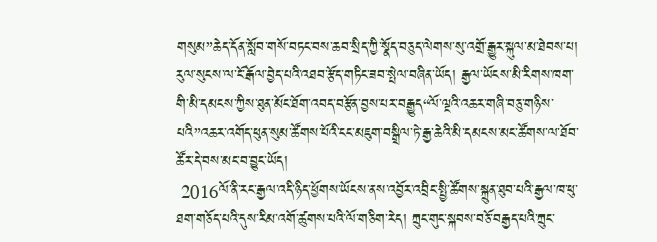གསུམ”ཆེད་དོན་སློབ་གསོ་བཏང་བས་ཆབ་སྲིད་ཀྱི་སྣོད་བཅུད་ལེགས་སུ་འགྲོ་རྒྱུར་སྐུལ་མ་ཐེབས་པ། རུལ་སུངས་ལ་ངོ་རྒོལ་བྱེད་པའི་འཐབ་རྩོད་གཏིང་ཟབ་སྤེལ་བཞིན་ཡོད། རྒྱལ་ཡོངས་མི་རིགས་ཁག་གི་མི་དམངས་ཀྱིས་ཐུན་མོང་ཐོག་འབད་བརྩོན་བྱས་པར་བརྒྱུད“ལོ་ལྔའི་འཆར་གཞི་བཅུ་གཉིས་པའི”འཆར་འགོད་ཕུན་སུམ་ཚོགས་པོའི་ངང་མཇུག་བསྒྲིལ་ཏེ་རྒྱ་ཆེའི་མི་དམངས་མང་ཚོགས་ལ་ཐོབ་ཚོར་དེ་བས་མང་བ་བྱུང་ཡོད།
 2016ལོ་ནི་རང་རྒྱལ་འདི་ཉིད་ཕྱོགས་ཡོངས་ནས་འབྱོར་འབྲིང་སྤྱི་ཚོགས་སྐྲུན་ཐུབ་པའི་རྒྱལ་ཁ་ཕུ་ཐག་གཅོད་པའི་དུས་རིམ་འགོ་ཚུགས་པའི་ལོ་གཅིག་རེད། ཀྲུང་གུང་སྐབས་བཅོ་བརྒྱད་པའི་ཀྲུང་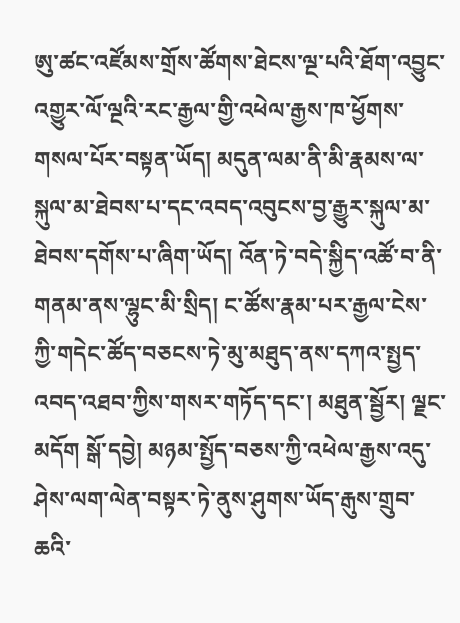ཨུ་ཚང་འཛོམས་གྲོས་ཚོགས་ཐེངས་ལྔ་པའི་ཐོག་འབྱུང་འགྱུར་ལོ་ལྔའི་རང་རྒྱལ་གྱི་འཕེལ་རྒྱས་ཁ་ཕྱོགས་གསལ་པོར་བསྟན་ཡོད། མདུན་ལམ་ནི་མི་རྣམས་ལ་སྐུལ་མ་ཐེབས་པ་དང་འབད་འབུངས་བྱ་རྒྱུར་སྐུལ་མ་ཐེབས་དགོས་པ་ཞིག་ཡོད། འོན་ཏེ་བདེ་སྐྱིད་འཚོ་བ་ནི་གནམ་ནས་ལྷུང་མི་སྲིད། ང་ཚོས་རྣམ་པར་རྒྱལ་ངེས་ཀྱི་གདེང་ཚོད་བཅངས་ཏེ་མུ་མཐུད་ནས་དཀའ་སྤྱད་འབད་འཐབ་ཀྱིས་གསར་གཏོད་དང་། མཐུན་སྦྱོར། ལྗང་མདོག སྒོ་དབྱེ། མཉམ་སྤྱོད་བཅས་ཀྱི་འཕེལ་རྒྱས་འདུ་ཤེས་ལག་ལེན་བསྟར་ཏེ་ནུས་ཤུགས་ཡོད་རྒུས་གྲུབ་ཆའི་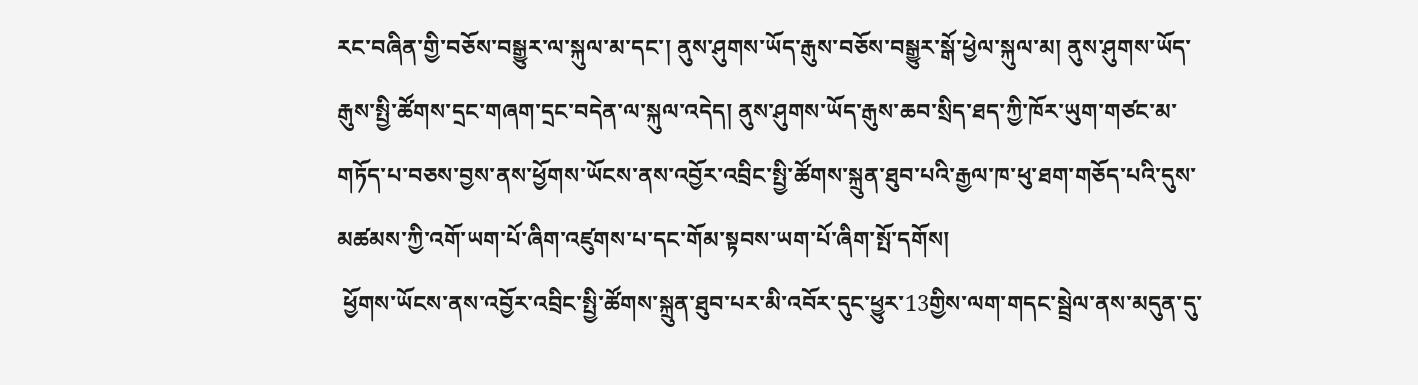རང་བཞིན་གྱི་བཅོས་བསྒྱུར་ལ་སྐུལ་མ་དང་། ནུས་ཤུགས་ཡོད་རྒུས་བཅོས་བསྒྱུར་སྒོ་ཕྱེལ་སྐུལ་མ། ནུས་ཤུགས་ཡོད་རྒུས་སྤྱི་ཚོགས་དྲང་གཞག་དྲང་བདེན་ལ་སྐུལ་འདེད། ནུས་ཤུགས་ཡོད་རྒུས་ཆབ་སྲིད་ཐད་ཀྱི་ཁོར་ཡུག་གཙང་མ་གཏོད་པ་བཅས་བྱས་ནས་ཕྱོགས་ཡོངས་ནས་འབྱོར་འབྲིང་སྤྱི་ཚོགས་སྐྲུན་ཐུབ་པའི་རྒྱལ་ཁ་ཕུ་ཐག་གཅོད་པའི་དུས་མཚམས་ཀྱི་འགོ་ཡག་པོ་ཞིག་འཛུགས་པ་དང་གོམ་སྟབས་ཡག་པོ་ཞིག་སྤོ་དགོས།
 ཕྱོགས་ཡོངས་ནས་འབྱོར་འབྲིང་སྤྱི་ཚོགས་སྐྲུན་ཐུབ་པར་མི་འབོར་དུང་ཕྱུར་13གྱིས་ལག་གདང་སྦྲེལ་ནས་མདུན་དུ་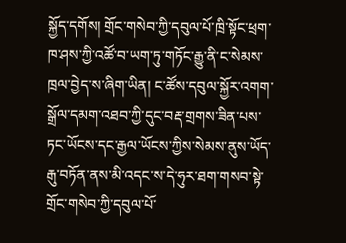སྐྱོད་དགོས། གྲོང་གསེབ་ཀྱི་དབུལ་པོ་ཁྲི་སྟོང་ཕྲག་ཁ་ཤས་ཀྱི་འཚོ་བ་ཡག་ཏུ་གཏོང་རྒྱུ་ནི་ང་སེམས་ཁྲལ་བྱེད་ས་ཞིག་ཡིན། ང་ཚོས་དབུལ་སྐྱོར་འགག་སྒྲོལ་དམག་འཐབ་ཀྱི་དུང་བརྡ་གྲགས་ཟིན་པས་ཏང་ཡོངས་དང་རྒྱལ་ཡོངས་ཀྱིས་སེམས་ནུས་ཡོད་རྒུ་བཏོན་ནས་མི་འདང་ས་དེ་ཧུར་ཐག་གསབ་སྟེ་གྲོང་གསེབ་ཀྱི་དབུལ་པོ་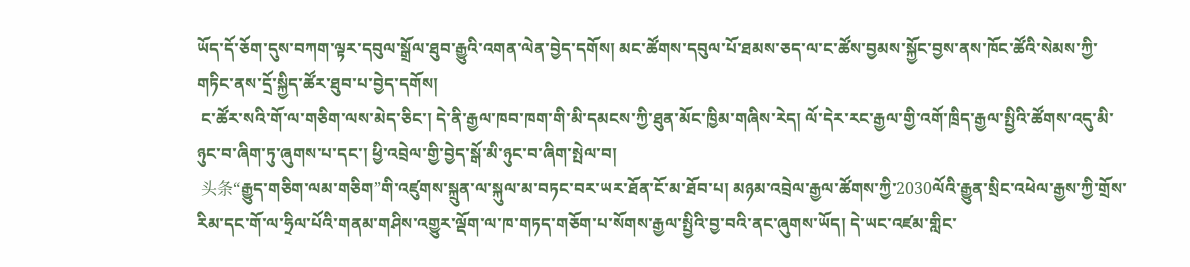ཡོད་དོ་ཅོག་དུས་བཀག་ལྟར་དབུལ་སྒྲོལ་ཐུབ་རྒྱུའི་འགན་ལེན་བྱེད་དགོས། མང་ཚོགས་དབུལ་པོ་ཐམས་ཅད་ལ་ང་ཚོས་བྱམས་སྐྱོང་བྱས་ནས་ཁོང་ཚོའི་སེམས་ཀྱི་གཏིང་ནས་དྲོ་སྐྱིད་ཚོར་ཐུབ་པ་བྱེད་དགོས།
 ང་ཚོར་སའི་གོ་ལ་གཅིག་ལས་མེད་ཅིང་། དེ་ནི་རྒྱལ་ཁབ་ཁག་གི་མི་དམངས་ཀྱི་ཐུན་མོང་ཁྱིམ་གཞིས་རེད། ལོ་དེར་རང་རྒྱལ་གྱི་འགོ་ཁྲིད་རྒྱལ་སྤྱིའི་ཚོགས་འདུ་མི་ཉུང་བ་ཞིག་ཏུ་ཞུགས་པ་དང་། ཕྱི་འབྲེལ་གྱི་བྱེད་སྒོ་མི་ཉུང་བ་ཞིག་སྤེལ་བ།
 头条“རྒྱུད་གཅིག་ལམ་གཅིག”གི་འཛུགས་སྐྲུན་ལ་སྐུལ་མ་བཏང་བར་ཡར་ཐོན་ངོ་མ་ཐོབ་པ། མཉམ་འབྲེལ་རྒྱལ་ཚོགས་ཀྱི་2030ལོའི་རྒྱུན་སྲིང་འཕེལ་རྒྱས་ཀྱི་གྲོས་རིམ་དང་གོ་ལ་ཧྲིལ་པོའི་གནམ་གཤིས་འགྱུར་ལྡོག་ལ་ཁ་གཏད་གཅོག་པ་སོགས་རྒྱལ་སྤྱིའི་བྱ་བའི་ནང་ཞུགས་ཡོད། དེ་ཡང་འཛམ་གླིང་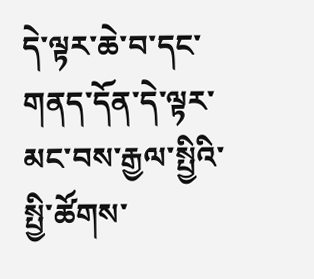དེ་ལྟར་ཆེ་བ་དང་གནད་དོན་དེ་ལྟར་མང་བས་རྒྱལ་སྤྱིའི་སྤྱི་ཚོགས་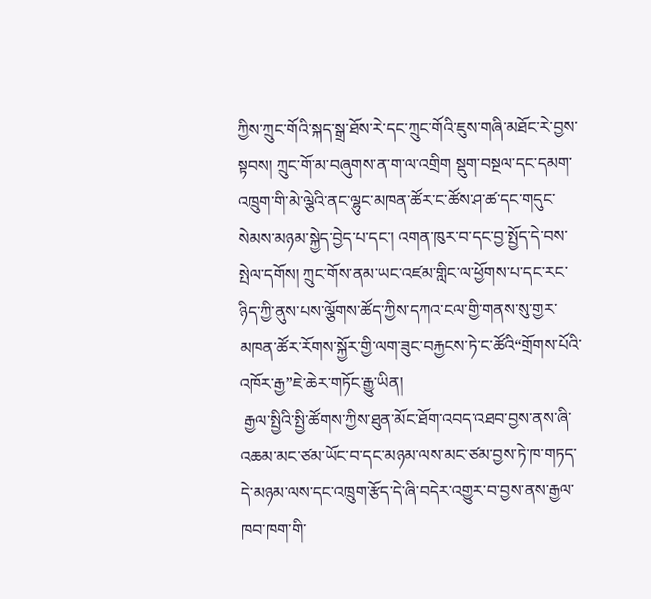ཀྱིས་ཀྲུང་གོའི་སྐད་སྒྲ་ཐོས་རེ་དང་ཀྲུང་གོའི་ཇུས་གཞི་མཐོང་རེ་བྱས་སྟབས། ཀྲུང་གོ་མ་བཞུགས་ན་ག་ལ་འགྲིག སྡུག་བསྔལ་དང་དམག་འཁྲུག་གི་མེ་ལྕེའི་ནང་ལྷུང་མཁན་ཚོར་ང་ཚོས་ཤ་ཚ་དང་གདུང་སེམས་མཉམ་སྐྱེད་བྱེད་པ་དང་། འགན་ཁུར་བ་དང་བྱ་སྤྱོད་དེ་བས་སྤེལ་དགོས། ཀྲུང་གོས་ནམ་ཡང་འཛམ་གླིང་ལ་ཕྱོགས་པ་དང་རང་ཉིད་ཀྱི་ནུས་པས་ལྕོགས་ཚོད་ཀྱིས་དཀའ་ངལ་གྱི་གནས་སུ་གྱར་མཁན་ཚོར་རོགས་སྐྱོར་གྱི་ལག་ཟུང་བརྐྱངས་ཏེ་ང་ཚོའི“གྲོགས་པོའི་འཁོར་རྒྱ”ཇེ་ཆེར་གཏོང་རྒྱུ་ཡིན།
 རྒྱལ་སྤྱིའི་སྤྱི་ཚོགས་ཀྱིས་ཐུན་མོང་ཐོག་འབད་འཐབ་བྱས་ནས་ཞི་འཆམ་མང་ཙམ་ཡོང་བ་དང་མཉམ་ལས་མང་ཙམ་བྱས་ཏེ་ཁ་གཏད་དེ་མཉམ་ལས་དང་འཁྲུག་རྩོད་དེ་ཞི་བདེར་འགྱུར་བ་བྱས་ནས་རྒྱལ་ཁབ་ཁག་གི་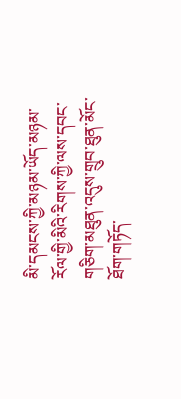མི་དམངས་ཀྱི་མཉམ་ཡོད་མཉམ་རོལ་གྱི་མིའི་རིགས་ཀྱི་ལས་དབང་གཅིག་མཐུན་འདུས་གྲུབ་ཐུན་མོང་ཐོག་གཏོད་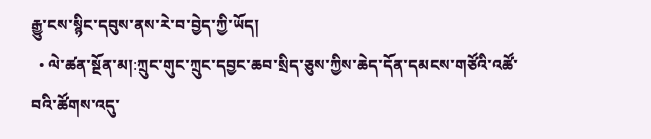རྒྱུ་ངས་སྙིང་དབུས་ནས་རེ་བ་བྱེད་ཀྱི་ཡོད།
  • ལེ་ཚན་སྔོན་མ།:ཀྲུང་གུང་ཀྲུང་དབྱང་ཆབ་སྲིད་ཅུས་ཀྱིས་ཆེད་དོན་དམངས་གཙོའི་འཚོ་བའི་ཚོགས་འདུ་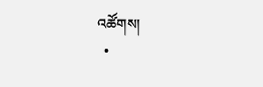འཚོགས།
  •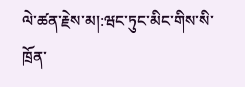ལེ་ཚན་རྗེས་མ།:ཝང་ཏུང་མིང་གིས་སི་ཁྲོན་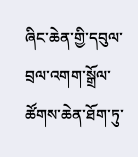ཞིང་ཆེན་གྱི་དབུལ་བྲལ་འགག་སྒྲོལ་ཚོགས་ཆེན་ཐོག་ཏུ་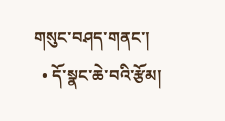གསུང་བཤད་གནང་།
  • དོ་སྣང་ཆེ་བའི་རྩོམ།